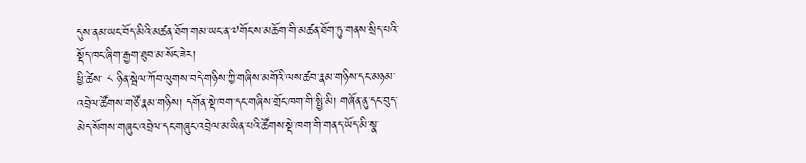དུས་ནམ་ཡང་བོད་མིའི་མཚན་ཐོག་གམ་ཡང་ན་༧གོང་ས་མཆོག་གི་མཚན་ཐོག་ཏུ་གནས་སྲིད་པའི་སྡོད་ཁང་ཞིག་རྒྱག་ཐུབ་མ་སོང་ཟེར།
ཕྱི་ཚེས་ ༨ ཉིན་སྦེལ་ཀོབ་ལུགས་བདེ་གཉིས་ཀྱི་གཞིས་མགོའི་ལས་ཚབ་རྣམ་གཉིས་དང་མཉམ་འབྲེལ་ཚོགས་གཙོ་རྣམ་གཉིས། དགོན་སྡེ་ཁག་དང་གཞིས་གྲོང་ཁག་གི་སྤྱི་མི། གཞོན་ནུ་དང་བུད་མེད་སོགས་གཞུང་འབྲེལ་དང་གཞུང་འབྲེལ་མ་ཡིན་པའི་ཚོགས་སྡེ་ཁག་གི་གནད་ཡོད་མི་སྣ་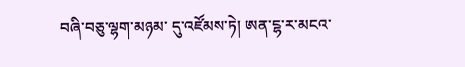བཞི་བཅུ་ལྷག་མཉམ་ དུ་འཛོམས་ཏེ། ཨན་ངྷ་ར་མངའ་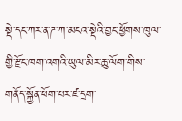སྡེ་དང་ཀར་ན་ཌ་ཀ་མངའ་སྡེའི་བྱང་ཕྱོགས་ཁུལ་གྱི་རྫོང་ཁག་འགའི་ཡུལ་མིར་ཆུ་ལོག་གིས་གནོད་སྐྱོན་ཕོག་པར་ཛ་དྲག་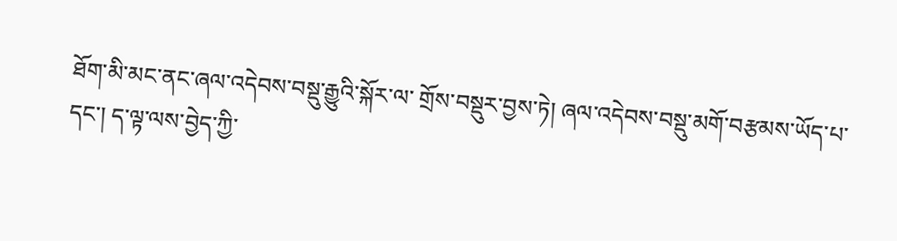ཐོག་མི་མང་ནང་ཞལ་འདེབས་བསྡུ་རྒྱུའི་སྐོར་ལ་ གྲོས་བསྡུར་བྱས་ཏེ། ཞལ་འདེབས་བསྡུ་མགོ་བརྩམས་ཡོད་པ་དང་། ད་ལྟ་ལས་བྱེད་ཀྱི་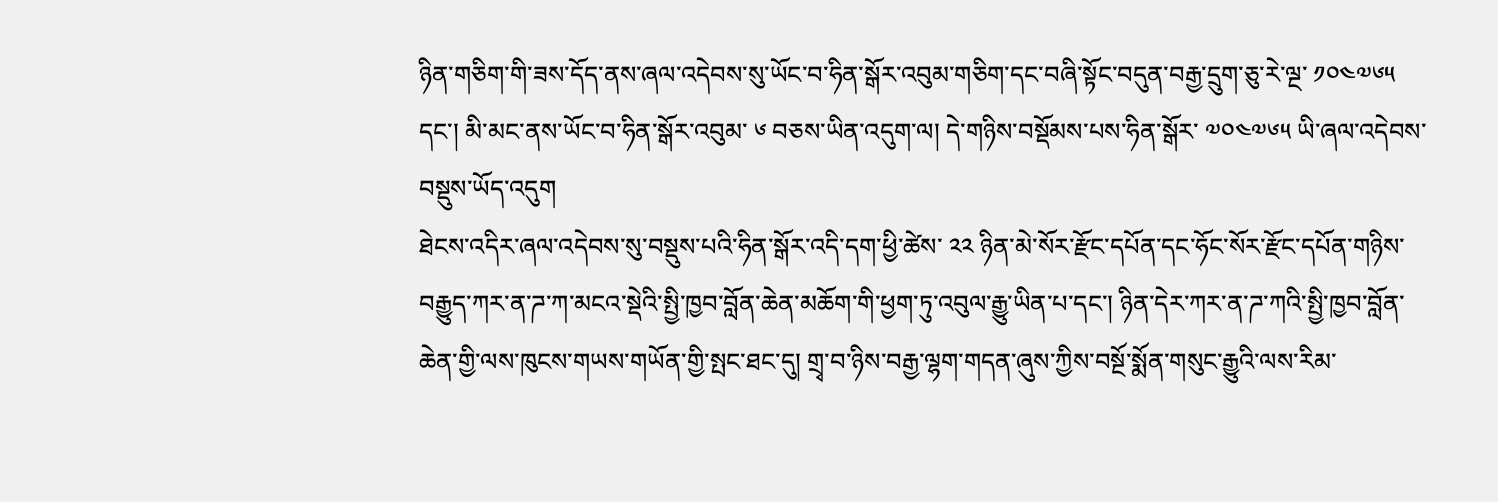ཉིན་གཅིག་གི་ཟས་དོད་ནས་ཞལ་འདེབས་སུ་ཡོང་བ་ཧིན་སྒོར་འབུམ་གཅིག་དང་བཞི་སྟོང་བདུན་བརྒྱ་དྲུག་ཅུ་རེ་ལྔ་ ༡༠༤༧༦༥ དང་། མི་མང་ནས་ཡོང་བ་ཧིན་སྒོར་འབུམ་ ༦ བཅས་ཡིན་འདུག་ལ། དེ་གཉིས་བསྡོམས་པས་ཧིན་སྒོར་ ༧༠༤༧༦༥ ཡི་ཞལ་འདེབས་བསྡུས་ཡོད་འདུག
ཐེངས་འདིར་ཞལ་འདེབས་སུ་བསྡུས་པའི་ཧིན་སྒོར་འདི་དག་ཕྱི་ཚེས་ ༢༢ ཉིན་མེ་སོར་རྫོང་དཔོན་དང་ཧོང་སོར་རྫོང་དཔོན་གཉིས་བརྒྱུད་ཀར་ན་ཌ་ཀ་མངའ་སྡེའི་སྤྱི་ཁྱབ་བློན་ཆེན་མཆོག་གི་ཕྱག་ཏུ་འབུལ་རྒྱུ་ཡིན་པ་དང་། ཉིན་དེར་ཀར་ན་ཌ་ཀའི་སྤྱི་ཁྱབ་བློན་ཆེན་གྱི་ལས་ཁུངས་གཡས་གཡོན་གྱི་སྤང་ཐང་དུ། གྲྭ་བ་ཉིས་བརྒྱ་ལྷག་གདན་ཞུས་ཀྱིས་བསྔོ་སྨོན་གསུང་རྒྱུའི་ལས་རིམ་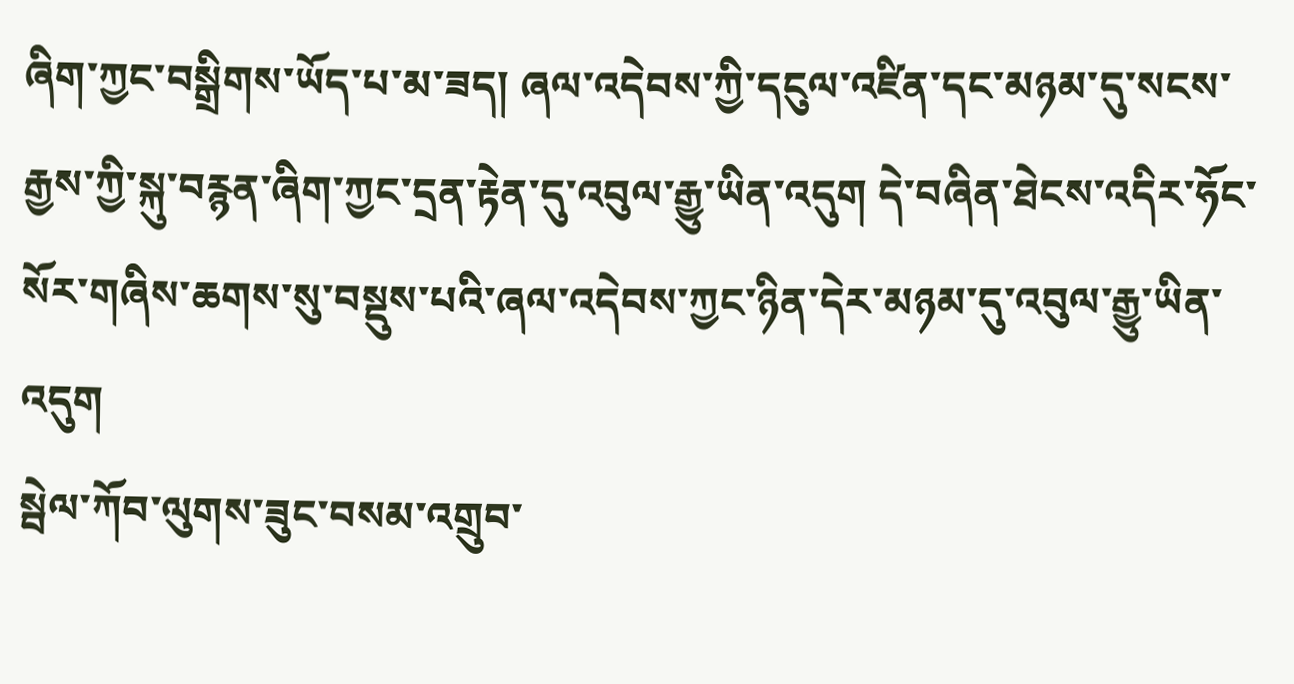ཞིག་ཀྱང་བསྒྲིགས་ཡོད་པ་མ་ཟད། ཞལ་འདེབས་ཀྱི་དངུལ་འཛིན་དང་མཉམ་དུ་སངས་རྒྱས་ཀྱི་སྐུ་བརྙན་ཞིག་ཀྱང་དྲན་རྟེན་དུ་འབུལ་རྒྱུ་ཡིན་འདུག དེ་བཞིན་ཐེངས་འདིར་ཧོང་སོར་གཞིས་ཆགས་སུ་བསྡུས་པའི་ཞལ་འདེབས་ཀྱང་ཉིན་དེར་མཉམ་དུ་འབུལ་རྒྱུ་ཡིན་འདུག
སྦེལ་ཀོབ་ལུགས་ཟུང་བསམ་འགྲུབ་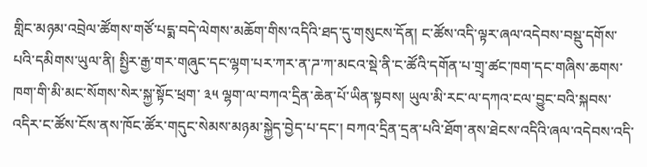གླིང་མཉམ་འབྲེལ་ཚོགས་གཙོ་པདྨ་བདེ་ལེགས་མཆོག་གིས་འདིའི་ཐད་དུ་གསུངས་དོན། ང་ཚོས་འདི་ལྟར་ཞལ་འདེབས་བསྡུ་དགོས་པའི་དམིགས་ཡུལ་ནི། སྤྱིར་རྒྱ་གར་གཞུང་དང་ལྷག་པར་ཀར་ན་ཌ་ཀ་མངའ་སྡེ་ནི་ང་ཚོའི་དགོན་པ་གྲྭ་ཚང་ཁག་དང་གཞིས་ཆགས་ཁག་གི་མི་མང་སོགས་སེར་སྐྱ་སྟོང་ཕྲག་ ༣༥ ལྷག་ལ་བཀའ་དྲིན་ཆེན་པོ་ཡིན་སྟབས། ཡུལ་མི་རང་ལ་དཀའ་ངལ་བྱུང་བའི་སྐབས་འདིར་ང་ཚོས་ངོས་ནས་ཁོང་ཚོར་གདུང་སེམས་མཉམ་སྐྱེད་བྱེད་པ་དང་། བཀའ་དྲིན་དྲན་པའི་ཐོག་ནས་ཐེངས་འདིའི་ཞལ་འདེབས་འདི་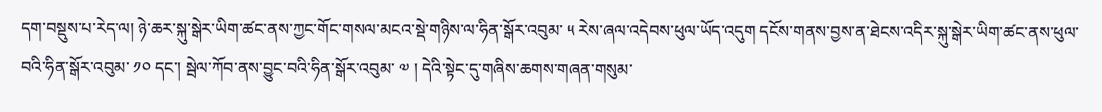དག་བསྡུས་པ་རེད་ལ། ཉེ་ཆར་སྐུ་སྒེར་ཡིག་ཚང་ནས་ཀྱང་གོང་གསལ་མངའ་སྡེ་གཉིས་ལ་ཧིན་སྒོར་འབུམ་ ༥ རེས་ཞལ་འདེབས་ཕུལ་ཡོད་འདུག དངོས་གནས་བྱས་ན་ཐེངས་འདིར་སྐུ་སྒེར་ཡིག་ཚང་ནས་ཕུལ་བའི་ཧིན་སྒོར་འབུམ་ ༡༠ དང་། སྦེལ་ཀོབ་ནས་བྱུང་བའི་ཧིན་སྒོར་འབུམ་ ༧ ། དེའི་སྟེང་དུ་གཞིས་ཆགས་གཞན་གསུམ་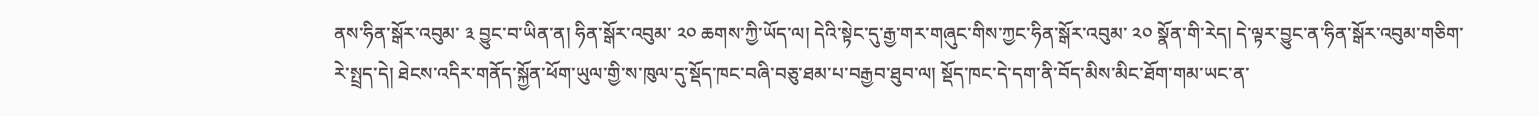ནས་ཧིན་སྒོར་འབུམ་ ༣ བྱུང་བ་ཡིན་ན། ཧིན་སྒོར་འབུམ་ ༢༠ ཆགས་ཀྱི་ཡོད་ལ། དེའི་སྟེང་དུ་རྒྱ་གར་གཞུང་གིས་ཀྱང་ཧིན་སྒོར་འབུམ་ ༢༠ སྣོན་གི་རེད། དེ་ལྟར་བྱུང་ན་ཧིན་སྒོར་འབུམ་གཅིག་རེ་སྤྲད་དེ། ཐེངས་འདིར་གནོད་སྐྱོན་ཕོག་ཡུལ་གྱི་ས་ཁུལ་དུ་སྡོད་ཁང་བཞི་བཅུ་ཐམ་པ་བརྒྱབ་ཐུབ་ལ། སྡོད་ཁང་དེ་དག་ནི་བོད་མིས་མིང་ཐོག་གམ་ཡང་ན་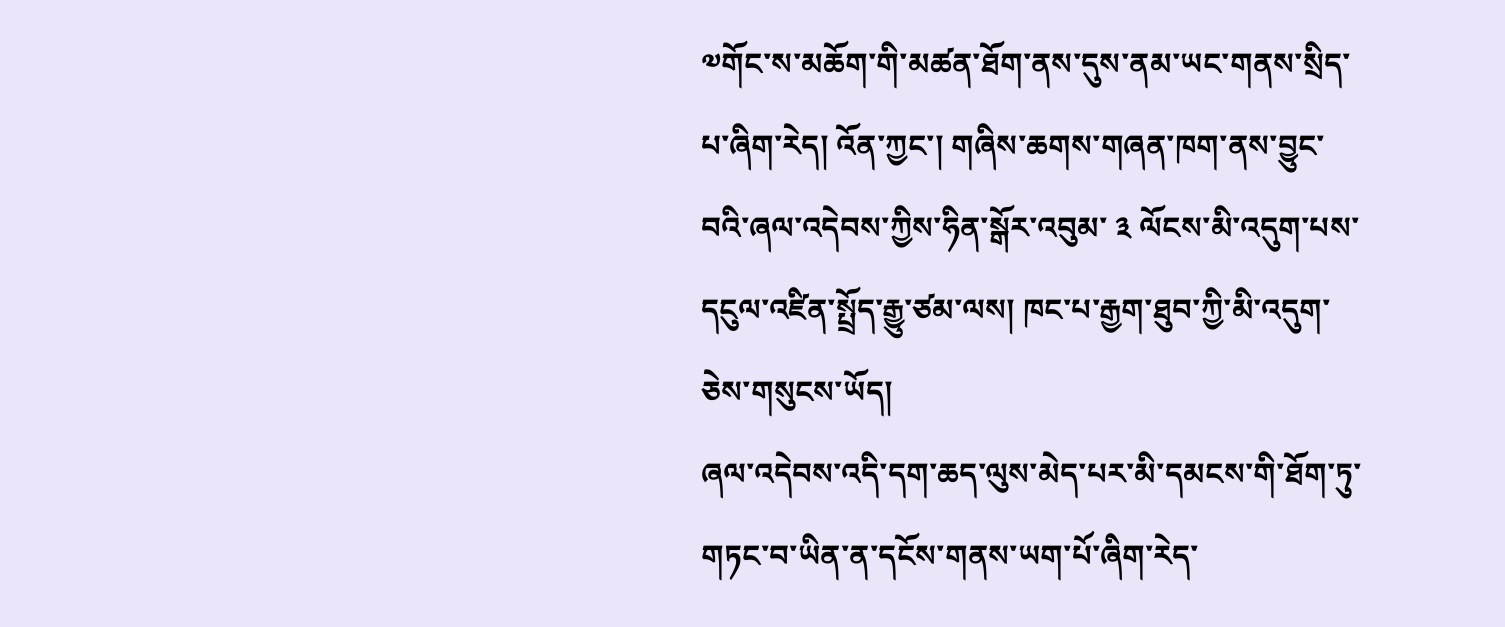༧གོང་ས་མཆོག་གི་མཚན་ཐོག་ནས་དུས་ནམ་ཡང་གནས་སྲིད་པ་ཞིག་རེད། འོན་ཀྱང་། གཞིས་ཆགས་གཞན་ཁག་ནས་བྱུང་བའི་ཞལ་འདེབས་ཀྱིས་ཧིན་སྒོར་འབུམ་ ༣ ལོངས་མི་འདུག་པས་དངུལ་འཛིན་སྤྲོད་རྒྱུ་ཙམ་ལས། ཁང་པ་རྒྱག་ཐུབ་ཀྱི་མི་འདུག་ཅེས་གསུངས་ཡོད།
ཞལ་འདེབས་འདི་དག་ཆད་ལུས་མེད་པར་མི་དམངས་གི་ཐོག་ཏུ་གཏང་བ་ཡིན་ན་དངོས་གནས་ཡག་པོ་ཞིག་རེད་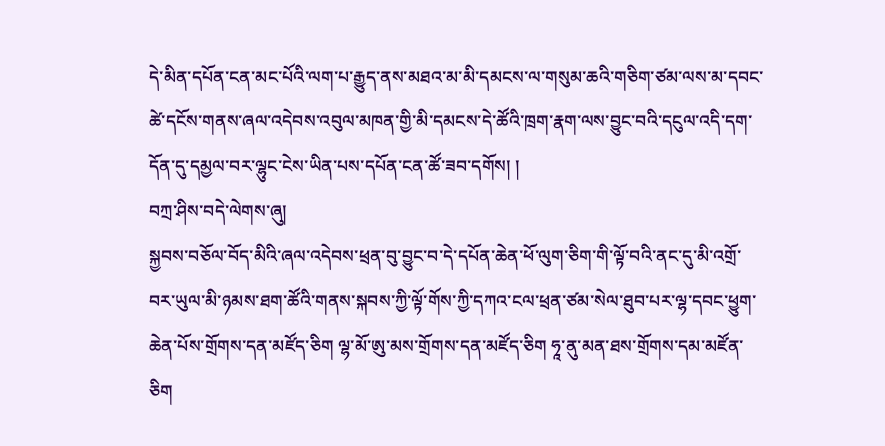དེ་མིན་དཔོན་ངན་མང་པོའི་ལག་པ་རྒྱུད་ནས་མཐའ་མ་མི་དམངས་ལ་གསུམ་ཆའི་གཅིག་ཙམ་ལས་མ་དབང་ཚེ་དངོས་གནས་ཞལ་འདེབས་འབུལ་མཁན་གྱི་མི་དམངས་དེ་ཚོའི་ཁྲག་རྣག་ལས་བྱུང་བའི་དངུལ་འདི་དག་དོན་དུ་དམྱལ་བར་ལྷུང་ངེས་ཡིན་པས་དཔོན་ངན་ཚོ་ཟབ་དགོས། །
བཀྲ་ཤིས་བདེ་ལེགས་ཞུ།
སྐྱབས་བཅོལ་བོད་མིའི་ཞལ་འདེབས་ཕྲན་བུ་བྱུང་བ་དེ་དཔོན་ཆེན་ཕོ་ལུག་ཅིག་གི་ལྟོ་བའི་ནང་དུ་མི་འགྲོ་བར་ཡུལ་མི་ཉམས་ཐག་ཚོའི་གནས་སྐབས་ཀྱི་ལྟོ་གོས་ཀྱི་དཀའ་ངལ་ཕྲན་ཙམ་སེལ་ཐུབ་པར་ལྷ་དབང་ཕྱུག་ཆེན་པོས་གྲོགས་དན་མཛོད་ཅིག ལྷ་མོ་ཨུ་མས་གྲོགས་དན་མཛོད་ཅིག ཧཱ་ནུ་མན་ཐས་གྲོགས་དམ་མཛོན་ཅིག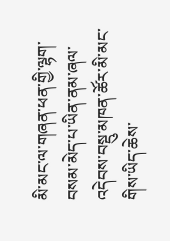མི་མང་ལ་གཞན་ཕན་གྱི་ལྷག་བསམ་མེད་པ་ཡིན་ནམ་ཞལ་འདེབས་བསྡུ་མཁན་ཚོར་མི་མང་གིས་ཡིད་ཆེས་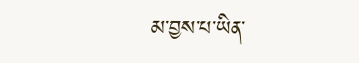མ་བྱས་པ་ཡིན་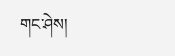གང་ཤེས།